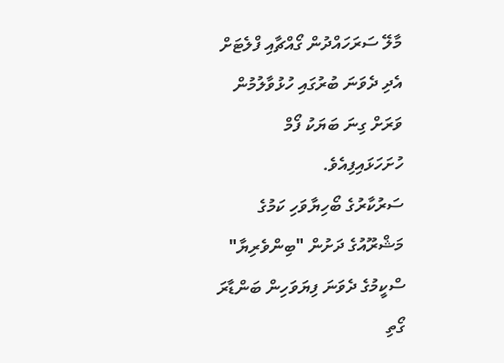މާލޭ ސަރަހައްދުން ގޯއްޗާއި ފްލެޓަށް އެދި ދެވަނަ ބުރުގައި ހުޅުވާލުމުން ވަރަށް ގިނަ ބަޔަކު ފޯމް ހުށަހަޅައިފިއެވެ.
ސަރުކާރުގެ ބޯހިޔާވަހި ކަމުގެ މަޝްރޫއުގެ ދަށުން "ބިންވެރިޔާ" ސްކީމުގެ ދެވަނަ ފިޔަވަހިން ބަންޑާރަ ގޯތި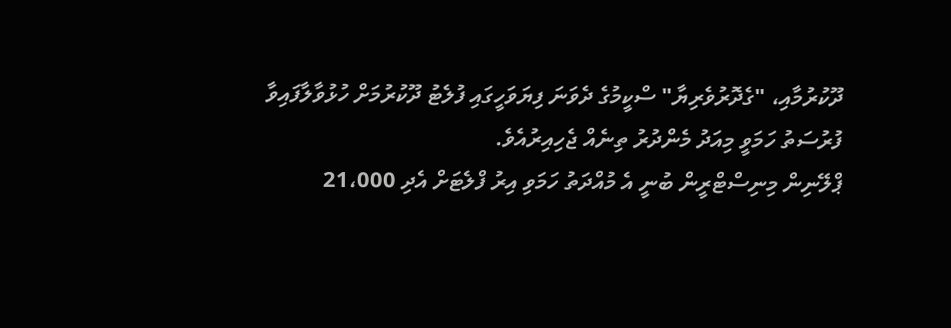ދޫކުރުމާއި، "ގެދޮރުވެރިޔާ" ސްކީމުގެ ދެވަނަ ފިޔަވަހީގައި ފުލެޓު ދޫކުރުމަށް ހުޅުވާލާފައިވާ ފުރުސަތު ހަމަވީ މިއަދު މެންދުރު ތިނެއް ޖެހިއިރުއެވެ.
ޕްލޭނިން މިނިސްޓްރީން ބުނީ އެ މުއްދަތު ހަމަވި އިރު ފްލެޓަށް އެދި 21،000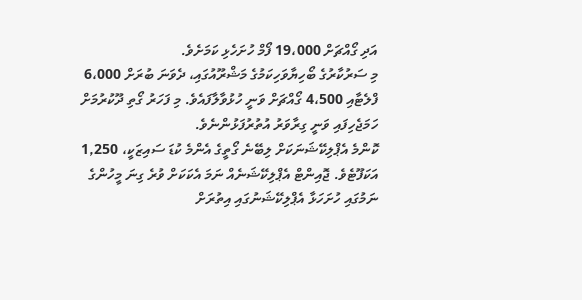އަދި ގޯއްޗަށް 19،000 ފޯމް ހުށަހެޅި ކަމަށެވެ.
މި ސަރުކާރުގެ ބޯހިޔާވަހިކަމުގެ މަޝްރޫއުގައި، ދެވަނަ ބުރަށް 6،000 ފްލެޓާއި 4،500 ގޯއްޗަށް ވަނީ ހުޅުވާލާފައެވެ. މި ފަހަރު ގޯތި ދޫކުރުމަށް ހަމަޖެހިފައި ވަނީ ގިރާވަރު އުތުރުފަޅުންނެވެ.
ކޮންމެ އެޕްލިކޭޝަނަކަށް ލިބޭނެ ގޯތީގެ އެންމެ ކުޑަ ސައިޒަކީ، 1,250 އަކަފޫޓެވެ. ޖޮއިންޓް އެޕްލިކޭޝަނެއް ނަމަ އެކަކަށް ވުރެ ގިނަ މީހުންގެ ނަމުގައި ހުށަހަޅާ އެޕްލިކޭޝަނުގައި އިތުރަށް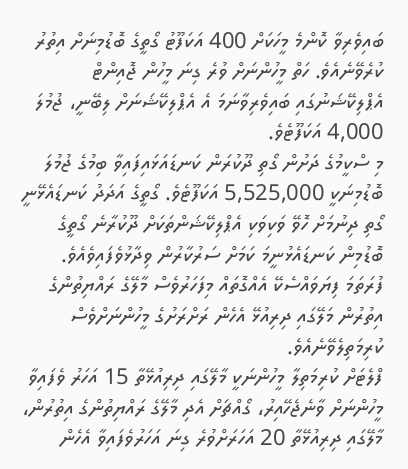ބައިވެރިވާ ކޮންމެ މީހަކަށް 400 އަކަފޫޓު ގޯތީގެ ބޮޑުމިނަށް އިތުރު ކުރެވޭނެއެވެ. ހަތް މީހުންނަށް ވުރެ ގިނަ މީހުން ޖޮއިންޓް އެޕްލިކޭޝަނުގައި ބައިވެރިވާނަމަ އެ އެޕްލިކޭޝަނަށް ލިބޭނީ، ޖުމުލަ 4,000 އަކަފޫޓެވެ.
މި ސްކީމުގެ ދަށުން ގޯތި ދޫކުރަން ކަނޑައަޅައިފައިވާ ބިމުގެ ޖުމުލަ ބޮޑުމިނަކީ 5,525,000 އަކަފޫޓެވެ. ގޯތީގެ އަދަދު ކަނޑައެޅޭނީ ގޯތި ދިނުމަށް ހޮވޭ ވަކިވަކި އެޕްލިކޭޝަންތަކަށް ދޫކުރާނެ ގޯތީގެ ބޮޑުމިން ކަނޑައެޅުނީމަ ކަމަށް ސަރުކާރުން ވިދާޅުވެފައިވެއެވެ.
ފުރަތަމަ ފިޔަވައްސެކޭ އެއްގޮތައް މިފަހަރުވެސް މާލޭގެ ރައްޔިތުންގެ އިތުރުން މަލޭގައި ދިރިއުޅޭ އެހެން ރަށްރަށުގެ މީހުންނަށްވެސް ކުރިމަތިލެވޭނެއެވެ.
ފްލެޓަށް ކުރިމަތިލާ މީހުންނަކީ މާލޭގައި ދިރިއުޅޭތާ 15 އަހަރު ވެފައިވާ މީހުންނަށް ވާނެޖެހޭއިރު، ގޯއްޗަށް އެދި މާލޭގެ ރައްޔިތުންގެ އިތުރުން، މާލޭގައި ދިރިއުޅޭތާ 20 އަހަރަށްވުރެ ގިނަ އަހަރުވެފައިވާ އެހެން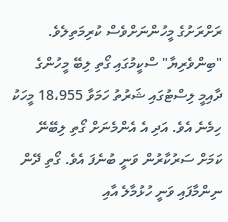ރަށްރަށުގެ މީހުންނަށްވެސް ކުރިމަތިލެވެ.
"ބިންވެރިޔާ" ސްކީމުގައި ގޯތި ލިބޭ މީހުންގެ ދާއިމީ ލިސްޓުގައި ޝަރުތު ހަމަވާ 18،955 މީހަކު ހިމެނެ އެވެ. އަދި އެ އެންމެނަށް ގޯތި ލިބޭނޭ ކަމަށް ސަރުކާރުން ވަނީ ބުނެފަ އެވެ. ގޯތި ދޭން ނިންމާފައި ވަނީ ހުޅުމާލެ އާއި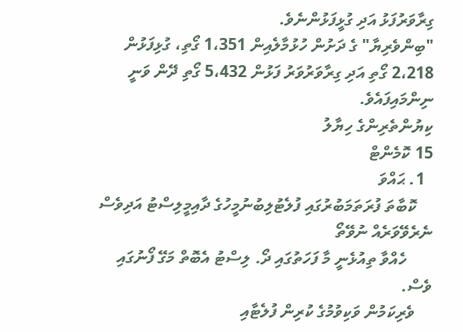ގިރާވަރުފަޅު އަދި ގުޅީފަޅުންނެވެ.
"ބިންވެރިޔާ" ގެ ދަށުން ހުޅުމާލެއިން 1،351 ގޯތި، ގުޅިފަޅުން 2،218 ގޯތި އަދި ގިރާވަރުވަރު ފަޅުން 5،432 ގޯތި ދޭން ވަނީ ނިންމައިފައެވެ.
ކިޔުންތެރިންގެ ހިޔާލު
15 ކޮމެންޓް
  1. ޙައްވަ
    ކޮބާތަ ފުރަތަމަބުރުގައި ފުލެޓުލިބުނުމީހުގެ ދާއިމީލިސްޓު އަދިވެސް ނެރެވޭވަރެއް ނުވޭތޯ
      ހެއްވާ ތިއުޅެނީ މާ ފަހަތުގައި ދޯ. ލިސްޓު އެބޮތް މަގޭ ފޯނުގައި ވެސް.
    ވެރިކަމުން ވަކިވުމުގެ ކުރިން ފުލެޓާއި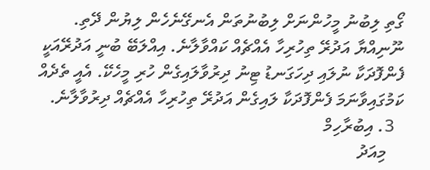ގޯތި ލިބުނު މީހުންނަށް ލިބުނުތަން އެނގޭނެހެން ލިޔުން ދޭތި. ނޫނިއްޔާ އަދުރޭ ތިހުރިހާ އެއްޗެއް ކައްވާލާނެ. އިއްލަބޭ ބުނީ އަދުރޭއަކީ ފެންފޮދަކާ ނުލައި ދިހަގަނޑު ޓިނު ދިރުވާލައިގެން ހުރި މީހެކޭ. އެއީ ތެދެއް ކަމުގައިވާނަމަ ފެންފޮދަކާ ލައިގެން އަދުރޭ ތިހުރިހާ އެއްޗެއް ދިރުވާލާނެ.
  3. އިބުރާހިމް
    މިއަދު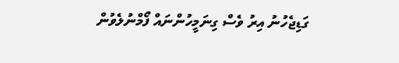ގަޑިޖެހުނު އިރު ވެސް ގިނަމީހުންނައް ފޯމްނުލެވުން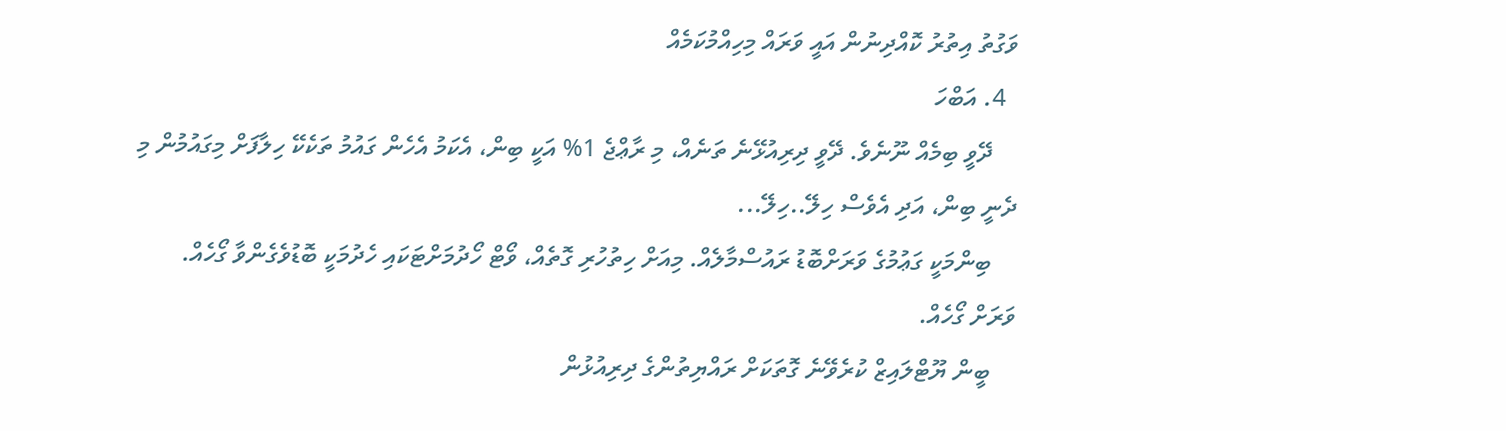ވަގުތު އިތުރު ކޮއްދިނުން އައީ ވަރައް މިހިއްމުކަމެއް
  4. އަބްހަ
    ދޭވީ ބިމެއް ނޫނެވެ. ދޭވީ ދިރިއުޅޭނެ ތަނެއް، މި ރާޢްޖެ 1% އަކީ ބިން، އެކަމު އެހެން ގައުމު ތަކެކޭ ހިލާފަށް މިގައުމުން މި ދެނީ ބިން، އަދި އެވެސް ހިލޭ..ހިލޭ...
    ބިންމަކީ ގަޢުމުގެ ވަރަށްބޮޑު ރައުސްމާލެއް. މިއަށް ހިތުހުރި ގޮތެއް، ވޯޓް ހޯދުމަށްޓަކައި ހެދުމަކީ ބޮޑުވެގެންވާ ގޯހެއް. ވަރަށް ގޯހެއް.
    ބީން ޔޫޓްލައިޒް ކުރެވޭނެ ގޮތަކަށް ރައްޔިތުންގެ ދިރިއުޅުން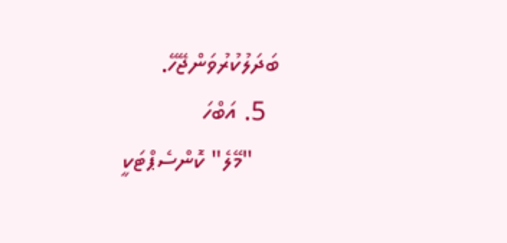ބަދަލުކުރުވަންޖޭހޭ.
  5. އަބްހަ
    "މޭލެ" ކޮންސެޕްޓަކީ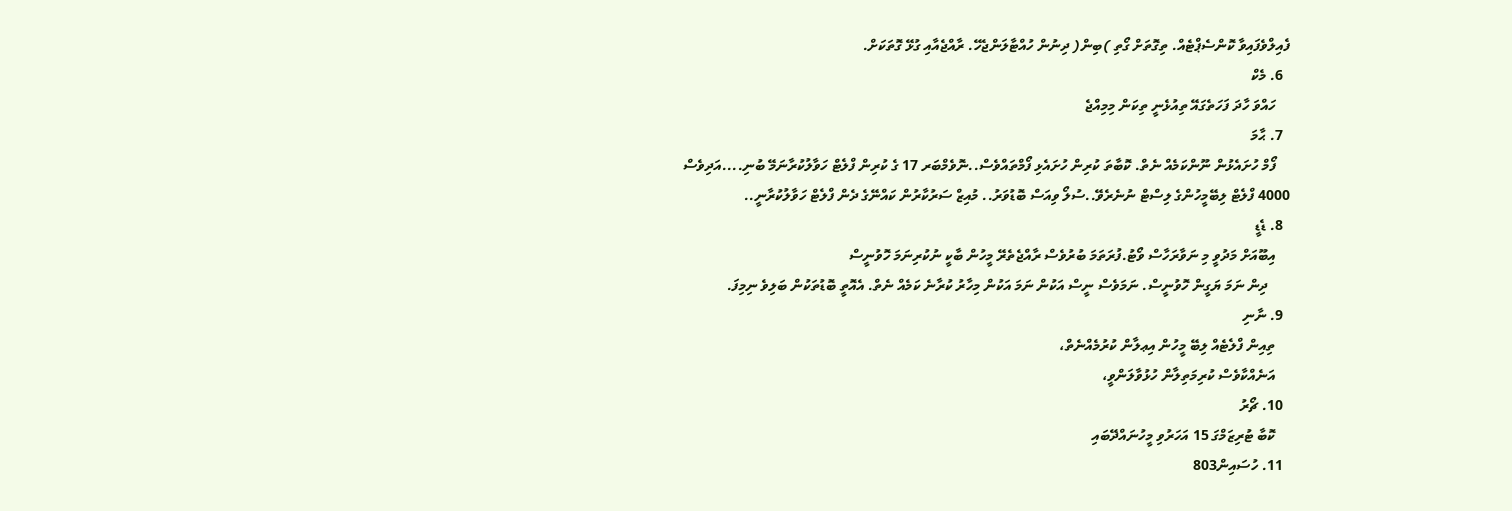ފެއިލްވެފައިވާ ކޮންސެޕްޓެއް. ތިގޮތަށް ގޯތި )ބިން( ދިނުން ހުއްޓާލަންޖެހޭ. ރާއްޖެއާއި ގުޅޭ ގޮތަކަށް.
  6. މެކް
    ހައްވަ ހާދަ ފަހަތެގައޭ ތިއުޅެނީ ތިކަން މިމިއްޖެ
  7. ޙާމަ
    ފޯމް ހުށައެޅުން ނޫންކަމެއް ނެތް. ކޮބާތަ ކުރިން ހުށައެޅި ފޯމްތައްވެސް..ނޮވެމްބަރ 17 ގެ ކުރިން ފްލެޓް ހަވާލުކުރާނަމޭ ބުނި....އަދިވެސް 4000 ފްލެޓް ލިބޭމީހުންގެ ލިސްޓް ނުނެރެވޭ..ސުލޯ ވިއަސް ބޮޑުވަރު.. މުއިޒް ސަރުކާރުން ކައްނޭގެ ދެން ފްލެޓް ހަވާލުކުރާނީ..
  8. ޑެޑީ
    އިބޫއަށް މަދުވީ މި ނަވާރަހާސް ވޯޓު.ފުރަތަމަ ބުރުވެސް ރާއްޖެތެރޭ މީހުން ބާކީ ނުކުރިނަމަ ހޮވުނީސް
      ދިން ނަމަ ޔަގީން ހޮވުނީސް. ނަމަވެސް ނީސް އަކުން ނަމަ އަކުން މިހާރު ކުރާނެ ކަމެއް ނެތް. އެއޮތީ ބޮޑުތަކުން ބަލިވެ ނިމިފަ.
  9. ނާނި
    ތިއިން ފްލެޓެއް ލިބޭ މީހުން އިޢލާން ކުރުމެއްނެތް،
    އަނެއްކާވެސް ކުރިމަތިލާން ހުޅުވާލަންވީ،
  10. ޗޯރު
    ކޮބާ ޓުރިޒަމްގަ 15 އަހަރުވި މީހުނައްދޭބައި
  11. ހުސައިން803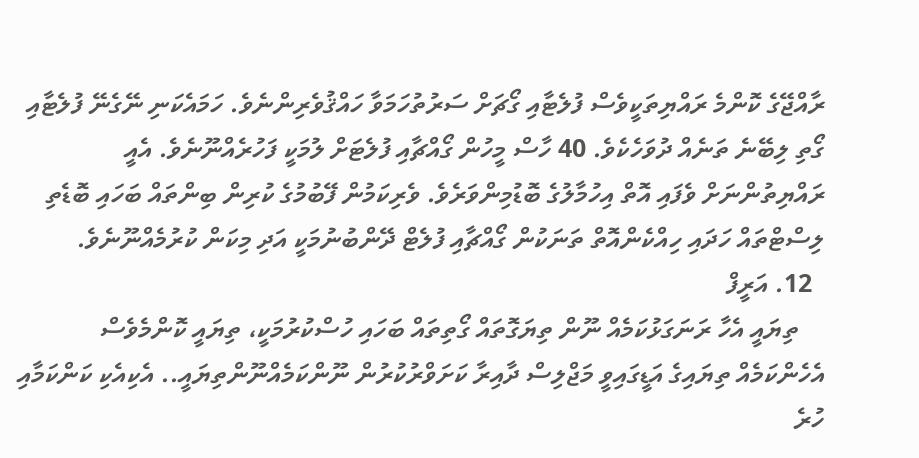ރާއްޖޭގެ ކޮންމެ ރައްޔިތަކީވެސް ފުލެޓާއި ގޯޗަށް ސަރުތުހަމަވާ ހައްޤުވެރިންނެވެ. ހަމައެކަނި ނޭގެނޭ ފުލެޓާއި ގޯތި ލިބޭނެ ތަނެއް ދުވަހެކެވެ. 40 ހާސް މީހުން ގޯއްޗާއި ފުލެޓަށް ލުމަކީ ފަހުރެއްނޫނެވެ. އެއީ ރައްޔިތުންނަށް ވެފައި އޮތް އިހުމާލުގެ ބޮޑުމިންވަރެވެ. ވެރިކަމުން ފޭބުމުގެ ކުރިން ބިންތައް ބަހައި ބޮޑެތި ލިސްޓްތައް ހަދައި ހިއްކެންއޮތް ތަނަކުން ގޯއްޗާއި ފުލެޓް ދޭންބުނުމަކީ އަދި މިކަން ކުރުމެއްނޫނެވެ.
  12. އަރީފް
    ތިޔައީ އެހާ ރަނަގަޅުކަމެއް ނޫން ތިޔަގޮތައް ގޯތިތައް ބަހައި ހުސްކުރުމަކީ، ތިޔައީ ކޮންމެވެސް އެހެންކަމެއް ތިޔައިގެ އަޑީގައިވީ މަޖްލިސް ދާއިރާ ކަށަވްރުކުރުން ނޫންކަމެއްނޫންތިޔައީ.. އެކިއެކި ކަންކަމާއި ހުރެ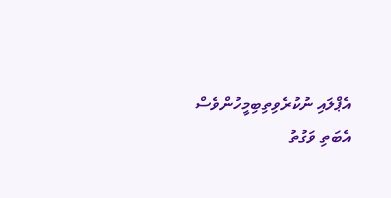އެޕްލައި ނުކުރެވިތިބިމީހުންވެސް އެބަތި ވަގުތު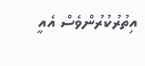އިތުރުކުރުންވެސް އެއީ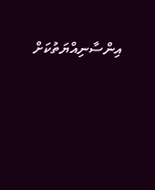އިންސާނިއްޔަތުކަށް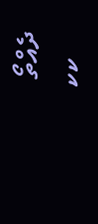ދެއްތޯ
    ކކ